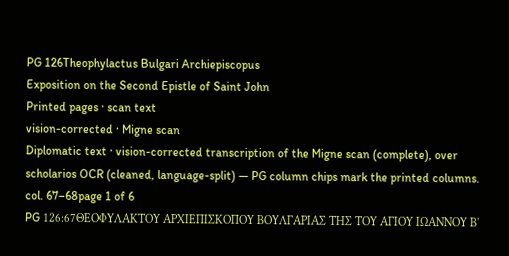PG 126Theophylactus Bulgari Archiepiscopus
Exposition on the Second Epistle of Saint John
Printed pages · scan text
vision-corrected · Migne scan
Diplomatic text · vision-corrected transcription of the Migne scan (complete), over scholarios OCR (cleaned, language-split) — PG column chips mark the printed columns.
col. 67–68page 1 of 6
PG 126:67ΘΕΟΦΥΛΑΚΤΟΥ ΑΡΧΙΕΠΙΣΚΟΠΟΥ ΒΟΥΛΓΑΡΙΑΣ ΤΗΣ ΤΟΥ ΑΓΙΟΥ ΙΩΑΝΝΟΥ Β'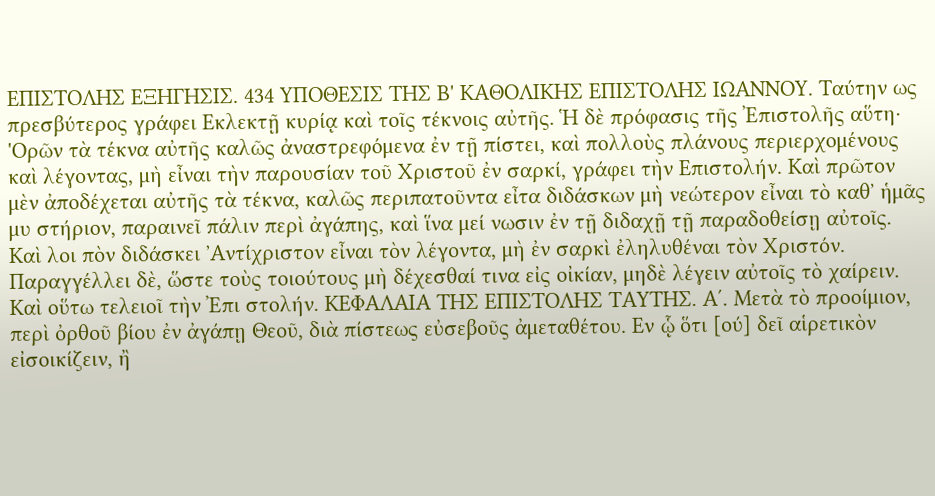ΕΠΙΣΤΟΛΗΣ ΕΞΗΓΗΣΙΣ. 434 ΥΠΟΘΕΣΙΣ ΤΗΣ Β' ΚΑΘΟΛΙΚΗΣ ΕΠΙΣΤΟΛΗΣ ΙΩΑΝΝΟΥ. Ταύτην ως πρεσβύτερος γράφει Εκλεκτῇ κυρίᾳ καὶ τοῖς τέκνοις αὐτῆς. Ἡ δὲ πρόφασις τῆς Ἐπιστολῆς αὕτη· 'Ορῶν τὰ τέκνα αὐτῆς καλῶς ἀναστρεφόμενα ἐν τῇ πίστει, καὶ πολλοὺς πλάνους περιερχομένους καὶ λέγοντας, μὴ εἶναι τὴν παρουσίαν τοῦ Χριστοῦ ἐν σαρκί, γράφει τὴν Επιστολήν. Καὶ πρῶτον μὲν ἀποδέχεται αὐτῆς τὰ τέκνα, καλῶς περιπατοῦντα εἶτα διδάσκων μὴ νεώτερον εἶναι τὸ καθ᾽ ἡμᾶς μυ στήριον, παραινεῖ πάλιν περὶ ἀγάπης, καὶ ἵνα μεί νωσιν ἐν τῇ διδαχῇ τῇ παραδοθείσῃ αὐτοῖς. Καὶ λοι πὸν διδάσκει ᾿Αντίχριστον εἶναι τὸν λέγοντα, μὴ ἐν σαρκὶ ἐληλυθέναι τὸν Χριστόν. Παραγγέλλει δὲ, ὥστε τοὺς τοιούτους μὴ δέχεσθαί τινα εἰς οἰκίαν, μηδὲ λέγειν αὐτοῖς τὸ χαίρειν. Καὶ οὕτω τελειοῖ τὴν Ἐπι στολήν. ΚΕΦΑΛΑΙΑ ΤΗΣ ΕΠΙΣΤΟΛΗΣ ΤΑΥΤΗΣ. Α΄. Μετὰ τὸ προοίμιον, περὶ ὀρθοῦ βίου ἐν ἀγάπῃ Θεοῦ, διὰ πίστεως εὐσεβοῦς ἀμεταθέτου. Εν ᾧ ὅτι [ού] δεῖ αἱρετικὸν εἰσοικίζειν, ἢ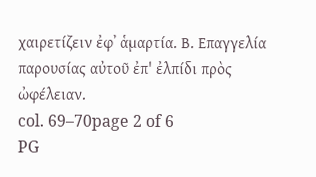χαιρετίζειν ἐφ᾽ ἁμαρτία. Β. Επαγγελία παρουσίας αὐτοῦ ἐπ' ἐλπίδι πρὸς ὠφέλειαν.
col. 69–70page 2 of 6
PG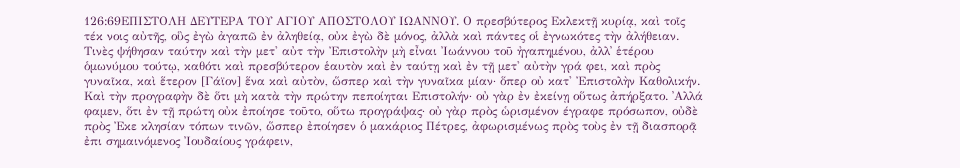126:69ΕΠΙΣΤΟΛΗ ΔΕΥΤΕΡΑ ΤΟΥ ΑΓΙΟΥ ΑΠΟΣΤΟΛΟΥ ΙΩΑΝΝΟΥ. Ο πρεσβύτερος Εκλεκτῇ κυρίᾳ, καὶ τοῖς τέκ νοις αὐτῆς, οὓς ἐγὼ ἀγαπῶ ἐν ἀληθείᾳ, οὐκ ἐγὼ δὲ μόνος, ἀλλὰ καὶ πάντες οἱ ἐγνωκότες τὴν ἀλήθειαν. Τινὲς ψήθησαν ταύτην καὶ τὴν μετ' αὐτ τὴν Ἐπιστολὴν μὴ εἶναι Ἰωάννου τοῦ ἠγαπημένου, ἀλλ᾽ ἑτέρου ὁμωνύμου τούτῳ, καθότι καὶ πρεσβύτερον ἑαυτὸν καὶ ἐν ταύτῃ καὶ ἐν τῇ μετ' αὐτὴν γρά φει, καὶ πρὸς γυναῖκα, καὶ ἕτερον [Γάϊον] ἕνα καὶ αὐτὸν, ὥσπερ καὶ τὴν γυναῖκα μίαν· ὅπερ οὐ κατ' Ἐπιστολὴν Καθολικήν. Καὶ τὴν προγραφὴν δὲ ὅτι μὴ κατὰ τὴν πρώτην πεποίηται Επιστολήν· οὐ γὰρ ἐν ἐκείνῃ οὕτως ἀπήρξατο. ᾿Αλλά φαμεν, ὅτι ἐν τῇ πρώτη οὐκ ἐποίησε τοῦτο, οὕτω προγράψας· οὐ γὰρ πρὸς ὡρισμένον έγραφε πρόσωπον, οὐδὲ πρὸς Ἐκε κλησίαν τόπων τινῶν, ὥσπερ ἐποίησεν ὁ μακάριος Πέτρες, ἀφωρισμένως πρὸς τοὺς ἐν τῇ διασπορᾷ ἐπι σημαινόμενος Ἰουδαίους γράφειν,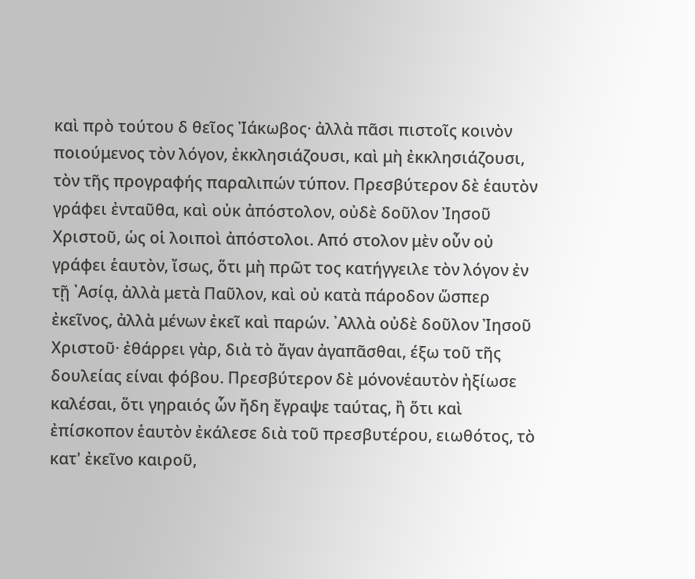καὶ πρὸ τούτου δ θεῖος Ἰάκωβος· ἀλλὰ πᾶσι πιστοῖς κοινὸν ποιούμενος τὸν λόγον, ἐκκλησιάζουσι, καὶ μὴ ἐκκλησιάζουσι, τὸν τῆς προγραφής παραλιπών τύπον. Πρεσβύτερον δὲ ἑαυτὸν γράφει ἐνταῦθα, καὶ οὐκ ἀπόστολον, οὐδὲ δοῦλον Ἰησοῦ Χριστοῦ, ὡς οἱ λοιποὶ ἀπόστολοι. Από στολον μὲν οὖν οὐ γράφει ἑαυτὸν, ἴσως, ὅτι μὴ πρῶτ τος κατήγγειλε τὸν λόγον ἐν τῇ ᾿Ασίᾳ, ἀλλὰ μετὰ Παῦλον, καὶ οὐ κατὰ πάροδον ὥσπερ ἐκεῖνος, ἀλλὰ μένων ἐκεῖ καὶ παρών. ᾿Αλλὰ οὐδὲ δοῦλον Ἰησοῦ Χριστοῦ· ἐθάρρει γὰρ, διὰ τὸ ἄγαν ἀγαπᾶσθαι, έξω τοῦ τῆς δουλείας είναι φόβου. Πρεσβύτερον δὲ μόνονἑαυτὸν ἠξίωσε καλέσαι, ὅτι γηραιός ὧν ἤδη ἔγραψε ταύτας, ἢ ὅτι καὶ ἐπίσκοπον ἑαυτὸν ἐκάλεσε διὰ τοῦ πρεσβυτέρου, ειωθότος, τὸ κατ' ἐκεῖνο καιροῦ,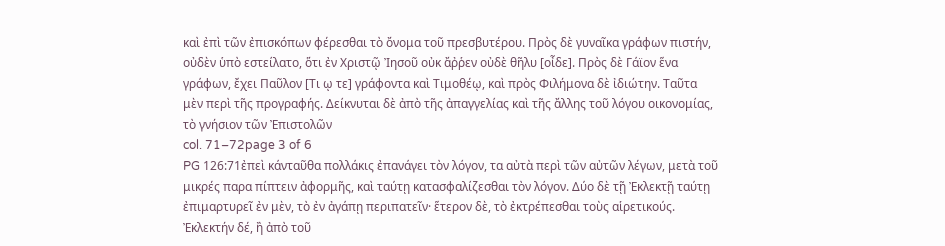καὶ ἐπὶ τῶν ἐπισκόπων φέρεσθαι τὸ ὄνομα τοῦ πρεσβυτέρου. Πρὸς δὲ γυναῖκα γράφων πιστήν, οὐδὲν ὑπὸ εστείλατο, ὅτι ἐν Χριστῷ Ἰησοῦ οὐκ ἄῤῥεν οὐδὲ θῆλυ [οἶδε]. Πρὸς δὲ Γάϊον ἕνα γράφων, ἔχει Παῦλον [Τι ῳ τε] γράφοντα καὶ Τιμοθέῳ, καὶ πρὸς Φιλήμονα δὲ ἰδιώτην. Ταῦτα μὲν περὶ τῆς προγραφής. Δείκνυται δὲ ἀπὸ τῆς ἀπαγγελίας καὶ τῆς ἄλλης τοῦ λόγου οικονομίας, τὸ γνήσιον τῶν Ἐπιστολῶν
col. 71–72page 3 of 6
PG 126:71ἐπεὶ κάνταῦθα πολλάκις ἐπανάγει τὸν λόγον, τα αὐτὰ περὶ τῶν αὐτῶν λέγων, μετὰ τοῦ μικρές παρα πίπτειν ἀφορμῆς, καὶ ταύτῃ κατασφαλίζεσθαι τὸν λόγον. Δύο δὲ τῇ Ἐκλεκτῇ ταύτῃ ἐπιμαρτυρεῖ ἐν μὲν, τὸ ἐν ἀγάπῃ περιπατεῖν· ἕτερον δὲ, τὸ ἐκτρέπεσθαι τοὺς αἱρετικούς. Ἐκλεκτήν δέ, ἢ ἀπὸ τοῦ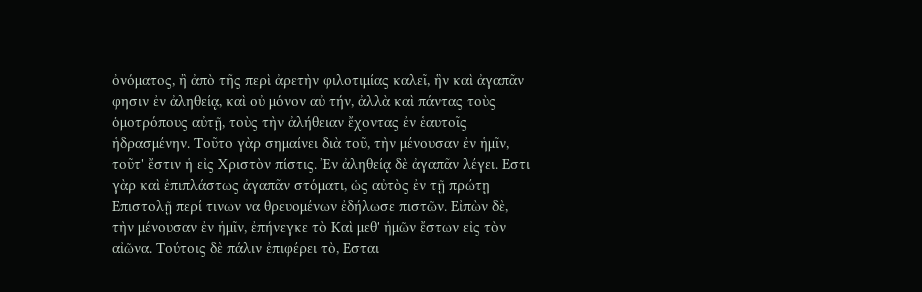ὀνόματος, ἢ ἀπὸ τῆς περὶ ἀρετὴν φιλοτιμίας καλεῖ, ἣν καὶ ἀγαπᾶν φησιν ἐν ἀληθείᾳ, καὶ οὐ μόνον αὐ τήν, ἀλλὰ καὶ πάντας τοὺς ὁμοτρόπους αὐτῇ, τοὺς τὴν ἀλήθειαν ἔχοντας ἐν ἑαυτοῖς ἡδρασμένην. Τοῦτο γὰρ σημαίνει διὰ τοῦ, τὴν μένουσαν ἐν ἡμῖν, τοῦτ' ἔστιν ἡ εἰς Χριστὸν πίστις. Ἐν ἀληθείᾳ δὲ ἀγαπᾶν λέγει. Εστι γὰρ καὶ ἐπιπλάστως ἀγαπᾶν στόματι, ὡς αὐτὸς ἐν τῇ πρώτῃ Επιστολῇ περί τινων να θρευομένων ἐδήλωσε πιστῶν. Εἰπὼν δὲ, τὴν μένουσαν ἐν ἡμῖν, ἐπήνεγκε τὸ Καὶ μεθ' ἡμῶν ἔστων εἰς τὸν αἰῶνα. Τούτοις δὲ πάλιν ἐπιφέρει τὸ, Εσται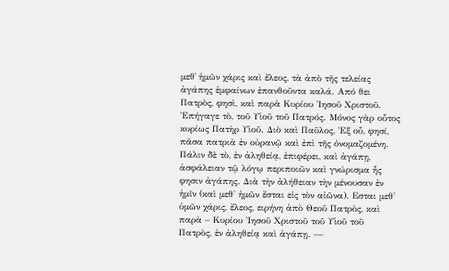μεθ᾿ ἡμῶν χάρις καὶ ἔλεος, τὰ ἀπὸ τῆς τελείας ἀγάπης ἐμφαίνων ἐπανθοῦντα καλά. Από θει Πατρὸς, φησὶ, καὶ παρὰ Κυρίου Ἰησοῦ Χριστοῦ. Ἐπήγαγε τὸ, τοῦ Υἱοῦ τοῦ Πατρός. Μόνος γὰρ οὗτος κυρίως Πατὴρ Υἱοῦ. Διὸ καὶ Παῦλος, Ἐξ οὗ, φησί, πᾶσα πατριὰ ἐν οὐρανῷ καὶ ἐπὶ τῆς ὀνομαζομένη. Πάλιν δὲ τὸ, ἐν ἀληθείᾳ, ἐπιφέρει, καὶ ἀγάπῃ, ἀσφάλειαν τῷ λόγῳ περιποιῶν καὶ γνώρισμα ἧς φησιν ἀγάπης. Διὰ τὴν ἀλήθειαν τὴν μένουσαν ἐν ἡμῖν (καὶ μεθ' ἡμῶν ἔσται εἰς τὸν αἰῶνα). Εσται μεθ' ὑμῶν χάρις, ἔλεος, ειρήνη ἀπὸ Θεοῦ Πατρὸς, καὶ παρὰ – Κυρίου Ἰησοῦ Χριστοῦ τοῦ Υἱοῦ τοῦ Πατρὸς, ἐν ἀληθείᾳ καὶ ἀγάπῃ. —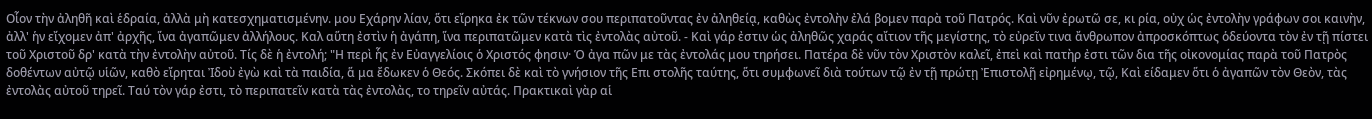Οἷον τὴν ἀληθῆ καὶ ἑδραία, ἀλλὰ μὴ κατεσχηματισμένην. μου Εχάρην λίαν, ὅτι εἴρηκα ἐκ τῶν τέκνων σου περιπατοῦντας ἐν ἀληθείᾳ, καθὼς ἐντολὴν ἐλά βομεν παρὰ τοῦ Πατρός. Καὶ νῦν ἐρωτῶ σε, κι ρία, οὐχ ὡς ἐντολὴν γράφων σοι καινὴν, ἀλλ' ἡν εἴχομεν ἀπ' ἀρχῆς, ἵνα ἀγαπῶμεν ἀλλήλους. Καλ αὕτη ἐστὶν ἡ ἀγάπη, ἵνα περιπατῶμεν κατὰ τὶς ἐντολὰς αὐτοῦ. - Καὶ γάρ ἐστιν ὡς ἀληθῶς χαράς αἴτιον τῆς μεγίστης, τὸ εὐρεῖν τινα ἄνθρωπον ἀπροσκόπτως ὁδεύοντα τὸν ἐν τῇ πίστει τοῦ Χριστοῦ δρ' κατὰ τὴν ἐντολὴν αὐτοῦ. Τίς δὲ ἡ ἐντολή; "Η περὶ ἧς ἐν Εὐαγγελίοις ὁ Χριστός φησιν· Ὁ ἀγα πῶν με τὰς ἐντολάς μου τηρήσει. Πατέρα δὲ νῦν τὸν Χριστὸν καλεῖ, ἐπεὶ καὶ πατὴρ ἐστι τῶν δια τῆς οἰκονομίας παρὰ τοῦ Πατρὸς δοθέντων αὐτῷ υἱῶν, καθὸ εἴρηται Ἰδοὺ ἐγὼ καὶ τὰ παιδία, ἅ μα ἔδωκεν ὁ Θεός. Σκόπει δὲ καὶ τὸ γνήσιον τῆς Επι στολῆς ταύτης, ὅτι συμφωνεῖ διὰ τούτων τῷ ἐν τῇ πρώτῃ Ἐπιστολῇ εἰρημένῳ, τῷ, Καὶ είδαμεν ὅτι ὁ ἀγαπῶν τὸν Θεὸν, τὰς ἐντολὰς αὐτοῦ τηρεῖ. Ταύ τὸν γάρ ἐστι, τὸ περιπατεῖν κατὰ τὰς ἐντολὰς, το τηρεῖν αὐτάς. Πρακτικαὶ γὰρ αἱ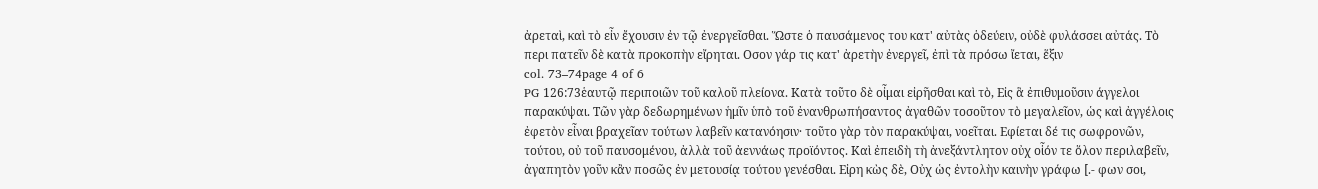ἀρεταὶ, καὶ τὸ εἶν ἔχουσιν ἐν τῷ ἐνεργεῖσθαι. Ὥστε ὁ παυσάμενος του κατ' αὐτὰς ὁδεύειν, οὐδὲ φυλάσσει αὐτάς. Τὸ περι πατεῖν δὲ κατὰ προκοπὴν εἴρηται. Οσον γάρ τις κατ' ἀρετὴν ἐνεργεῖ, ἐπὶ τὰ πρόσω ἴεται, ἕξιν
col. 73–74page 4 of 6
PG 126:73ἑαυτῷ περιποιῶν τοῦ καλοῦ πλείονα. Κατὰ τοῦτο δὲ οἶμαι εἰρῆσθαι καὶ τὸ, Εἰς ἃ ἐπιθυμοῦσιν άγγελοι παρακύψαι. Τῶν γὰρ δεδωρημένων ἡμῖν ὑπὸ τοῦ ἐνανθρωπήσαντος ἀγαθῶν τοσοῦτον τὸ μεγαλεῖον, ὡς καὶ ἀγγέλοις ἐφετὸν εἶναι βραχεῖαν τούτων λαβεῖν κατανόησιν· τοῦτο γὰρ τὸν παρακύψαι, νοεῖται. Εφίεται δέ τις σωφρονῶν, τούτου, οὐ τοῦ παυσομένου, ἀλλὰ τοῦ ἀεννάως προϊόντος. Καὶ ἐπειδὴ τὴ ἀνεξάντλητον οὐχ οἷόν τε ὅλον περιλαβεῖν, ἀγαπητὸν γοῦν κἂν ποσῶς ἐν μετουσίᾳ τούτου γενέσθαι. Εἰρη κὼς δὲ, Οὐχ ὡς ἐντολὴν καινὴν γράφω [.- φων σοι,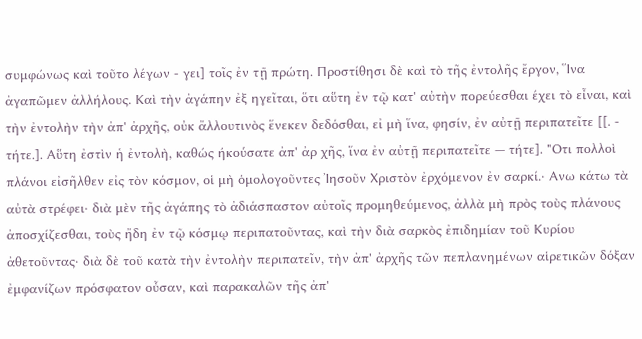συμφώνως καὶ τοῦτο λέγων - γει] τοῖς ἐν τῇ πρώτη. Προστίθησι δὲ καὶ τὸ τῆς ἐντολῆς ἔργον, Ἵνα ἀγαπῶμεν ἀλλήλους. Καὶ τὴν ἀγάπην ἐξ ηγεῖται, ὅτι αὕτη ἐν τῷ κατ' αὐτὴν πορεύεσθαι έχει τὸ εἶναι, καὶ τὴν ἐντολὴν τὴν ἀπ' ἀρχῆς, οὐκ ἄλλουτινὸς ἕνεκεν δεδόσθαι, εἰ μὴ ἵνα, φησίν, ἐν αὐτῇ περιπατεῖτε [[. - τήτε.]. Αὕτη ἐστὶν ἡ ἐντολὴ, καθώς ήκούσατε ἀπ' ἀρ χῆς, ἵνα ἐν αὐτῇ περιπατεῖτε — τήτε]. "Οτι πολλοὶ πλάνοι εἰσῆλθεν εἰς τὸν κόσμον, οἱ μὴ ὁμολογοῦντες Ἰησοῦν Χριστὸν ἐρχόμενον ἐν σαρκί.· Ανω κάτω τὰ αὐτὰ στρέφει· διὰ μὲν τῆς ἀγάπης τὸ ἀδιάσπαστον αὐτοῖς προμηθεύμενος, ἀλλὰ μὴ πρὸς τοὺς πλάνους ἀποσχίζεσθαι, τοὺς ἤδη ἐν τῷ κόσμῳ περιπατοῦντας, καὶ τὴν διὰ σαρκὸς ἐπιδημίαν τοῦ Κυρίου ἀθετοῦντας· διὰ δὲ τοῦ κατὰ τὴν ἐντολὴν περιπατεῖν, τὴν ἀπ' ἀρχῆς τῶν πεπλανημένων αἱρετικῶν δόξαν ἐμφανίζων πρόσφατον οὖσαν, καὶ παρακαλῶν τῆς ἀπ'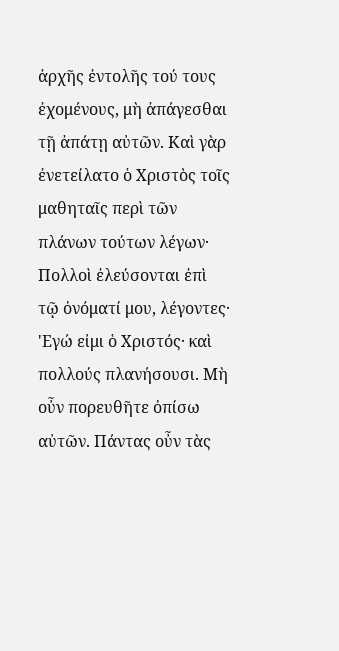ἀρχῆς ἐντολῆς τού τους ἐχομένους, μὴ ἀπάγεσθαι τῇ ἀπάτῃ αὐτῶν. Καὶ γὰρ ἐνετείλατο ὁ Χριστὸς τοῖς μαθηταῖς περὶ τῶν πλάνων τούτων λέγων· Πολλοὶ ἐλεύσονται ἐπὶ τῷ ὀνόματί μου, λέγοντες· 'Εγώ εἰμι ὁ Χριστός· καὶ πολλούς πλανήσουσι. Μὴ οὖν πορευθῆτε ὀπίσω αὐτῶν. Πάντας οὖν τὰς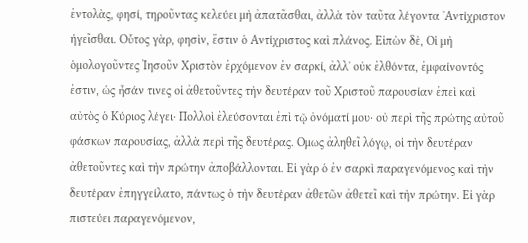ἐντολὰς, φησί, τηροῦντας κελεύει μὴ ἀπατᾶσθαι, ἀλλὰ τὸν ταῦτα λέγοντα ᾿Αντίχριστον ἡγεῖσθαι. Οὗτος γὰρ, φησὶν, ἔστιν ὁ Αντίχριστος καὶ πλάνος. Εἰπὼν δὲ, Οἱ μὴ ὁμολογοῦντες Ἰησοῦν Χριστὸν ἐρχόμενον ἐν σαρκί, ἀλλ᾽ οὐκ ἐλθόντα, ἐμφαίνοντός ἐστιν, ὡς ἦσάν τινες οἱ ἀθετοῦντες τὴν δευτέραν τοῦ Χριστοῦ παρουσίαν ἐπεὶ καὶ αὐτὸς ὁ Κύριος λέγει· Πολλοὶ ἐλεύσονται ἐπὶ τῷ ὀνόματί μου· οὐ περὶ τῆς πρώτης αὐτοῦ φάσκων παρουσίας, ἀλλὰ περὶ τῆς δευτέρας. Ομως ἀληθεῖ λόγῳ, οἱ τὴν δευτέραν ἀθετοῦντες καὶ τὴν πρώτην ἀποβάλλονται. Εἰ γὰρ ὁ ἐν σαρκὶ παραγενόμενος καὶ τὴν δευτέραν ἐπηγγείλατο, πάντως ὁ τὴν δευτέραν ἀθετῶν ἀθετεῖ καὶ τὴν πρώτην. Εἰ γὰρ πιστεύει παραγενόμενον,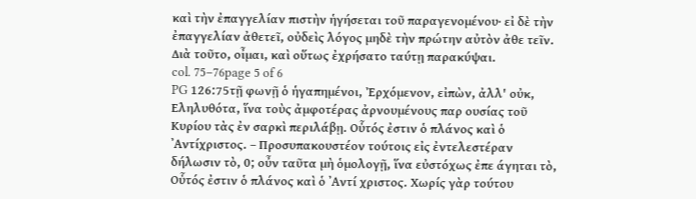καὶ τὴν ἐπαγγελίαν πιστὴν ἡγήσεται τοῦ παραγενομένου· εἰ δὲ τὴν ἐπαγγελίαν ἀθετεῖ, οὐδεὶς λόγος μηδὲ τὴν πρώτην αὐτὸν ἀθε τεῖν. Διὰ τοῦτο, οἶμαι, καὶ οὕτως ἐχρήσατο ταύτῃ παρακύψαι.
col. 75–76page 5 of 6
PG 126:75τῇ φωνῇ ὁ ἡγαπημένοι, Ἐρχόμενον, εἰπὼν, ἀλλ' οὐκ, Εληλυθότα, ἵνα τοὺς ἀμφοτέρας ἀρνουμένους παρ ουσίας τοῦ Κυρίου τὰς ἐν σαρκὶ περιλάβῃ. Οὗτός ἐστιν ὁ πλάνος καὶ ὁ ᾿Αντίχριστος. – Προσυπακουστέον τούτοις εἰς ἐντελεστέραν δήλωσιν τὸ, 0; οὖν ταῦτα μὴ ὁμολογῇ, ἵνα εὐστόχως ἐπε άγηται τὸ, Οὗτός ἐστιν ὁ πλάνος καὶ ὁ ᾿Αντί χριστος. Χωρίς γὰρ τούτου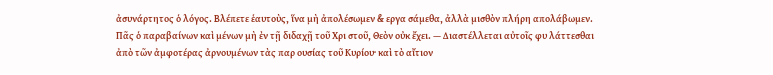ἀσυνάρτητος ὁ λόγος. Βλέπετε ἑαυτοὺς, ἵνα μὴ ἀπολέσωμεν & εργα σάμεθα, ἀλλὰ μισθὸν πλήρη απολάβωμεν. Πᾶς ὁ παραβαίνων καὶ μένων μὴ ἐν τῇ διδαχῇ τοῦ Χρι στοῦ, Θεὸν οὐκ ἔχει. — Διαστέλλεται αὐτοῖς φυ λάττεσθαι ἀπὸ τῶν ἀμφοτέρας ἀρνουμένων τὰς παρ ουσίας τοῦ Κυρίου· καὶ τὸ αἴτιον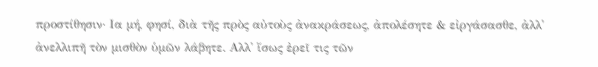προστίθησιν· Ια μή, φησί, διὰ τῆς πρὸς αὐτοὺς ἀνακράσεως, ἀπολέσητε & εἰργάσασθε, ἀλλ' ἀνελλιπῆ τὸν μισθὸν ὑμῶν λάβητε. Αλλ' ἴσως ἐρεῖ τις τῶν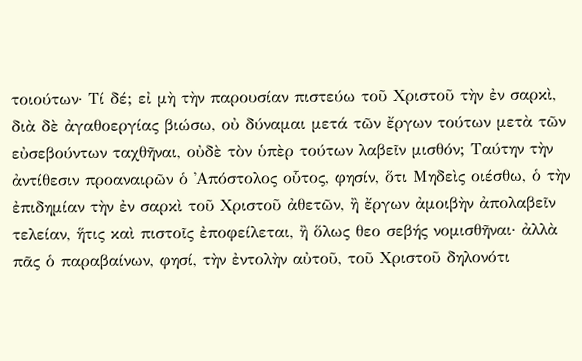τοιούτων· Τί δέ; εἰ μὴ τὴν παρουσίαν πιστεύω τοῦ Χριστοῦ τὴν ἐν σαρκὶ, διὰ δὲ ἀγαθοεργίας βιώσω, οὐ δύναμαι μετά τῶν ἔργων τούτων μετὰ τῶν εὐσεβούντων ταχθῆναι, οὐδὲ τὸν ὑπὲρ τούτων λαβεῖν μισθόν; Ταύτην τὴν ἀντίθεσιν προαναιρῶν ὁ ᾿Απόστολος οὗτος, φησίν, ὅτι Μηδεὶς οιέσθω, ὁ τὴν ἐπιδημίαν τὴν ἐν σαρκὶ τοῦ Χριστοῦ ἀθετῶν, ἢ ἔργων ἀμοιβὴν ἀπολαβεῖν τελείαν, ἥτις καὶ πιστοῖς ἐποφείλεται, ἢ ὅλως θεο σεβής νομισθῆναι· ἀλλὰ πᾶς ὁ παραβαίνων, φησί, τὴν ἐντολὴν αὐτοῦ, τοῦ Χριστοῦ δηλονότι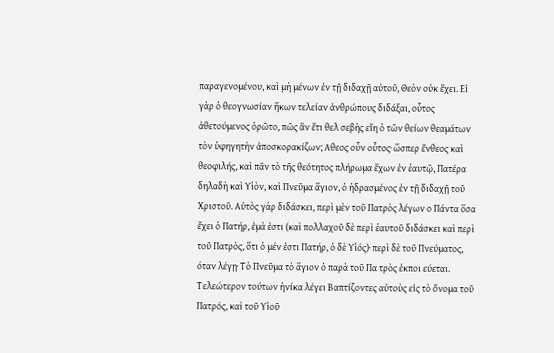παραγενομένου, καὶ μὴ μένων ἐν τῇ διδαχῇ αὐτοῦ, Θεὸν οὐκ ἔχει. Εἰ γὰρ ὁ θεογνωσίαν ἥκων τελείαν ἀνθρώπους διδάξαι, οὗτος ἀθετούμενος ὁρῶτο, πῶς ἂν ἔτι θελ σεβὴς εἴη ὁ τῶν θείων θεαμάτων τὸν ὑφηγητὴν ἀποσκορακίζων; Αθεος οὖν οὗτος· ὥσπερ ἔνθεος καὶ θεοφιλής, καὶ πᾶν τὸ τῆς θεότητος πλήρωμα ἔχων ἐν ἑαυτῷ, Πατέρα δηλαδὴ καὶ Υἱὸν, καὶ Πνεῦμα ἅγιον, ὁ ἡδρασμένος ἐν τῇ διδαχῇ τοῦ Χριστοῦ. Αὐτὸς γὰρ διδάσκει, περὶ μὲν τοῦ Πατρὸς λέγων ο Πάντα ὅσα ἔχει ὁ Πατήρ, ἐμὰ ἐστι (καὶ πολλαχοῦ δὲ περὶ ἑαυτοῦ διδάσκει καὶ περὶ τοῦ Πατρὸς, ὅτι ὁ μέν ἐστι Πατήρ, ὁ δὲ Υἱός)· περὶ δὲ τοῦ Πνεύματος, όταν λέγῃ· Τὸ Πνεῦμα τὸ ἅγιον ὁ παρὰ τοῦ Πα τρὸς ἐκποι εύεται. Τελεώτερον τούτων ἡνίκα λέγει Βαπτίζοντες αὐτοὺς εἰς τὸ ὄνομα τοῦ Πατρός, καὶ τοῦ Υἱοῦ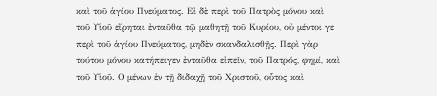καὶ τοῦ ἁγίου Πνεύματος. Εἰ δὲ περὶ τοῦ Πατρὸς μόνου καὶ τοῦ Υἱοῦ εἴρηται ἐνταῦθα τῷ μαθητῇ τοῦ Κυρίου, οὐ μέντοι γε περὶ τοῦ ἁγίου Πνεύματος, μηδὲν σκανδαλισθῇς. Περὶ γὰρ τούτου μόνου κατήπειγεν ἐνταῦθα εἰπεῖν, τοῦ Πατρός, φημί, καὶ τοῦ Υἱοῦ. Ο μένων ἐν τῇ διδαχῇ τοῦ Χριστοῦ, οὗτος καὶ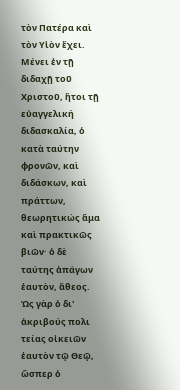τὸν Πατέρα καὶ τὸν Υἱὸν ἔχει. Μένει ἐν τῇ διδαχῇ τοῦ Χριστοῦ, ἤτοι τῇ εὐαγγελική διδασκαλία, ὁ κατὰ ταύτην φρονῶν, καὶ διδάσκων, καὶ πράττων, θεωρητικώς ἅμα καὶ πρακτικῶς βιῶν· ὁ δὲ ταύτης ἀπάγων ἑαυτὸν, ἄθεος. Ὡς γὰρ ὁ δι' ἀκριβούς πολι τείας οἰκειῶν ἑαυτὸν τῷ Θεῷ, ὥσπερ ὁ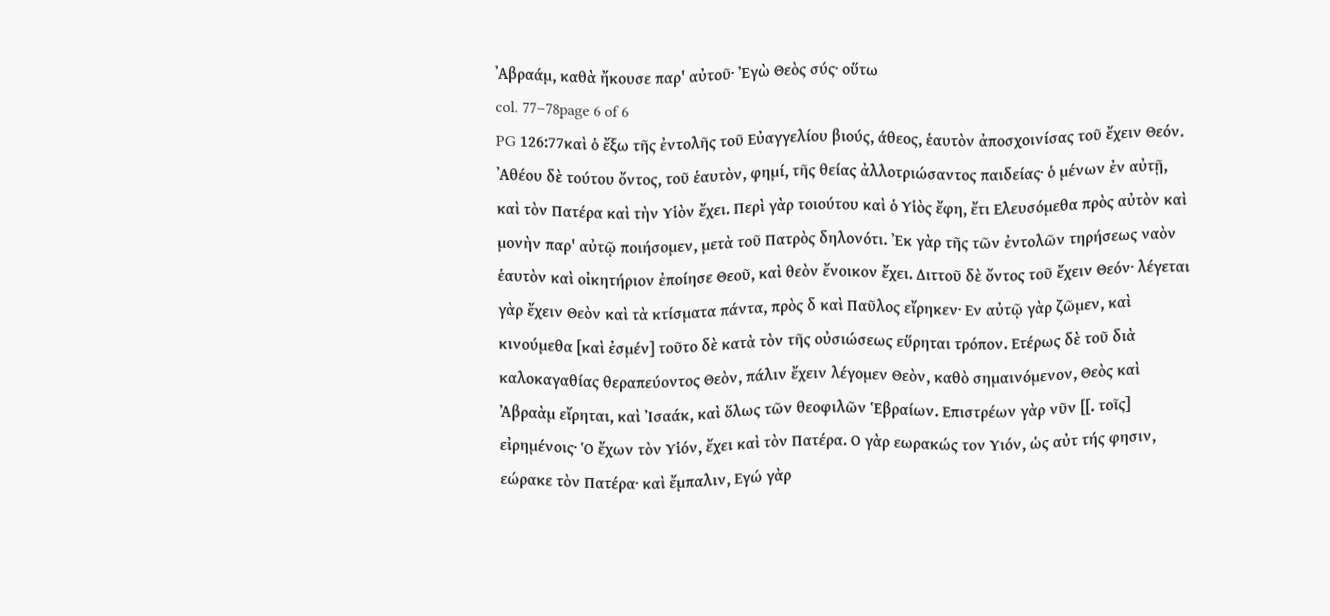᾿Αβραάμ, καθὰ ἤκουσε παρ' αὐτοῦ· Ἐγὼ Θεὸς σύς· οὕτω
col. 77–78page 6 of 6
PG 126:77καὶ ὁ ἔξω τῆς ἐντολῆς τοῦ Εὐαγγελίου βιούς, άθεος, ἑαυτὸν ἀποσχοινίσας τοῦ ἔχειν Θεόν. ᾿Αθέου δὲ τούτου ὄντος, τοῦ ἑαυτὸν, φημί, τῆς θείας ἀλλοτριώσαντος παιδείας· ὁ μένων ἐν αὐτῇ, καὶ τὸν Πατέρα καὶ τὴν Υἱὸν ἔχει. Περὶ γὰρ τοιούτου καὶ ὁ Υἱὸς ἔφη, ἔτι Ελευσόμεθα πρὸς αὐτὸν καὶ μονὴν παρ' αὐτῷ ποιήσομεν, μετὰ τοῦ Πατρὸς δηλονότι. Ἐκ γὰρ τῆς τῶν ἐντολῶν τηρήσεως ναὸν ἑαυτὸν καὶ οἰκητήριον ἐποίησε Θεοῦ, καὶ θεὸν ἔνοικον ἔχει. Διττοῦ δὲ ὄντος τοῦ ἔχειν Θεόν· λέγεται γὰρ ἔχειν Θεὸν καὶ τὰ κτίσματα πάντα, πρὸς δ καὶ Παῦλος εἴρηκεν· Εν αὐτῷ γὰρ ζῶμεν, καὶ κινούμεθα [καὶ ἐσμέν] τοῦτο δὲ κατὰ τὸν τῆς οὐσιώσεως εὕρηται τρόπον. Ετέρως δὲ τοῦ διὰ καλοκαγαθίας θεραπεύοντος Θεὸν, πάλιν ἔχειν λέγομεν Θεὸν, καθὸ σημαινόμενον, Θεὸς καὶ Ἀβραὰμ εἴρηται, καὶ Ἰσαάκ, καὶ ὅλως τῶν θεοφιλῶν Ἑβραίων. Επιστρέων γὰρ νῦν [[. τοῖς] εἰρημένοις· Ὁ ἔχων τὸν Υἱόν, ἔχει καὶ τὸν Πατέρα. Ο γὰρ εωρακώς τον Υιόν, ὡς αὐτ τής φησιν, εώρακε τὸν Πατέρα· καὶ ἔμπαλιν, Εγώ γὰρ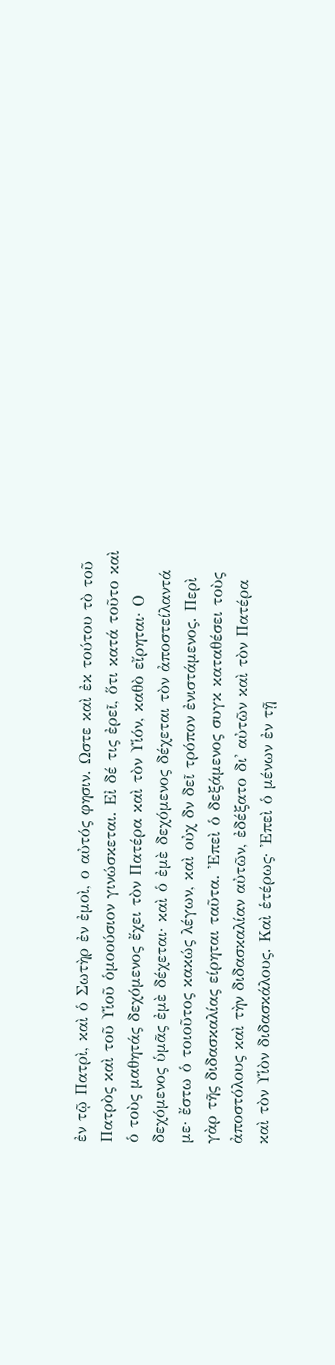ἐν τῷ Πατρὶ, καὶ ὁ Σωτὴρ ἐν ἐμοὶ, ο αὐτός φησιν. Ωστε καὶ ἐκ τούτου τὸ τοῦ Πατρὸς καὶ τοῦ Υἱοῦ ὁμοούσιον γινώσκεται. Εἰ δέ τις ἐρεῖ, ὅτι κατά τοῦτο καὶ ὁ τοὺς μαθητάς δεχόμενος ἔχει τὸν Πατέρα καὶ τὸν Υἱόν, καθὸ εἴρηται· Ο δεχόμενος ὑμᾶς ἐμὲ δέχεται· καὶ ὁ ἐμὲ δεχόμενος δέχεται τὸν ἀποστείλαντά με· ἔστω ὁ τοιοῦτος κακώς λέγων, καὶ οὐχ δν δεῖ τρόπον ἐνιστάμενος. Περὶ γὰρ τῆς διδασκαλίας είρηται ταῦτα. Ἐπεὶ ὁ δεξάμενος συγκ καταθέσει τοὺς ἀποστόλους καὶ τὴν διδασκαλίαν αὐτῶν, ἐδέξατο δι' αὐτῶν καὶ τὸν Πατέρα καὶ τὸν Υἱὸν διδασκάλους. Καὶ ἑτέρως· Ἐπεὶ ὁ μένων ἐν τῇ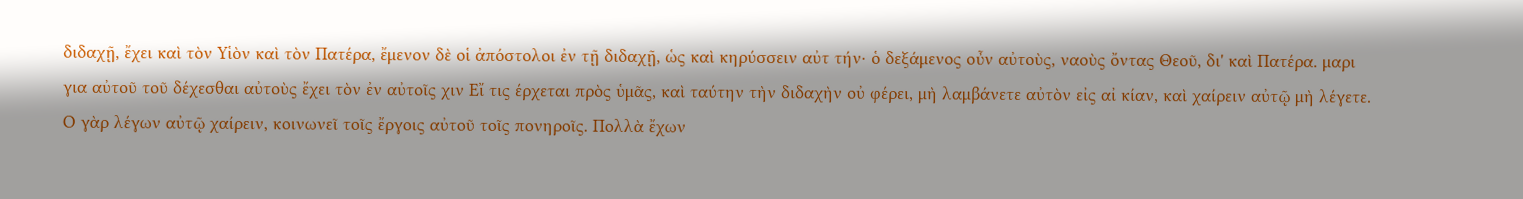διδαχῇ, ἔχει καὶ τὸν Υἱὸν καὶ τὸν Πατέρα, ἔμενον δὲ οἱ ἀπόστολοι ἐν τῇ διδαχῇ, ὡς καὶ κηρύσσειν αὐτ τήν· ὁ δεξάμενος οὖν αὐτοὺς, ναοὺς ὄντας Θεοῦ, δι' καὶ Πατέρα. μαρι για αὐτοῦ τοῦ δέχεσθαι αὐτοὺς ἔχει τὸν ἐν αὐτοῖς χιν Εἴ τις έρχεται πρὸς ὑμᾶς, καὶ ταύτην τὴν διδαχὴν οὐ φέρει, μὴ λαμβάνετε αὐτὸν εἰς αἰ κίαν, καὶ χαίρειν αὐτῷ μὴ λέγετε. Ο γὰρ λέγων αὐτῷ χαίρειν, κοινωνεῖ τοῖς ἔργοις αὐτοῦ τοῖς πονηροῖς. Πολλὰ ἔχων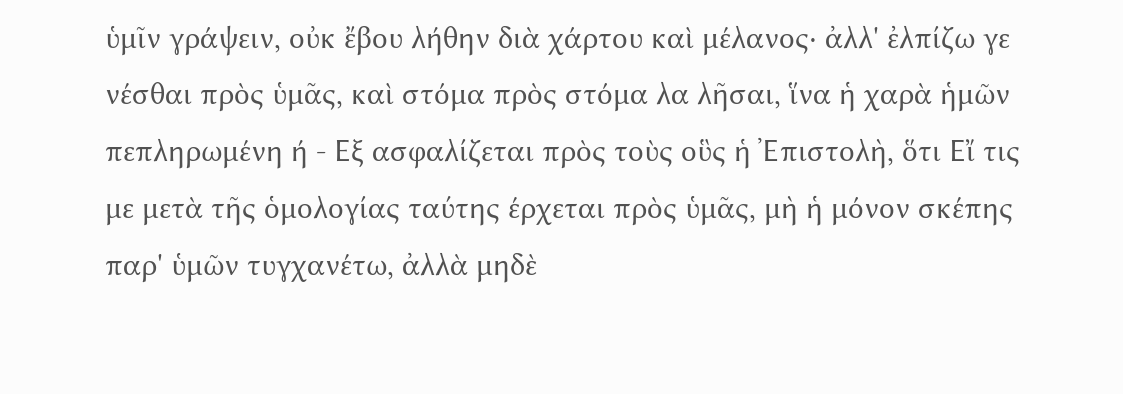ὑμῖν γράψειν, οὐκ ἔβου λήθην διὰ χάρτου καὶ μέλανος· ἀλλ' ἐλπίζω γε νέσθαι πρὸς ὑμᾶς, καὶ στόμα πρὸς στόμα λα λῆσαι, ἵνα ἡ χαρὰ ἡμῶν πεπληρωμένη ή - Εξ ασφαλίζεται πρὸς τοὺς οὓς ἡ Ἐπιστολὴ, ὅτι Εἴ τις με μετὰ τῆς ὁμολογίας ταύτης έρχεται πρὸς ὑμᾶς, μὴ ἡ μόνον σκέπης παρ' ὑμῶν τυγχανέτω, ἀλλὰ μηδὲ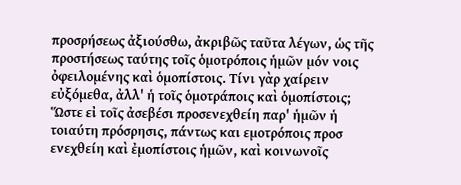προσρήσεως ἀξιούσθω, ἀκριβῶς ταῦτα λέγων, ὡς τῆς προστήσεως ταύτης τοῖς ὁμοτρόποις ἡμῶν μόν νοις ὀφειλομένης καὶ ὁμοπίστοις. Τίνι γὰρ χαίρειν εὐξόμεθα, ἀλλ' ἡ τοῖς ὁμοτράποις καὶ ὁμοπίστοις; Ὥστε εἰ τοῖς ἀσεβέσι προσενεχθείη παρ' ἡμῶν ἡ τοιαύτη πρόσρησις, πάντως και εμοτρόποις προσ ενεχθείη καὶ ἐμοπίστοις ἡμῶν, καὶ κοινωνοῖς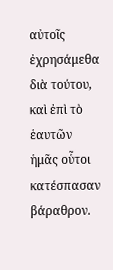αὐτοῖς ἐχρησάμεθα διὰ τούτου, καὶ ἐπὶ τὸ ἑαυτῶν ἡμᾶς οὗτοι κατέσπασαν βάραθρον.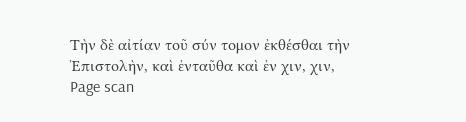Τὴν δὲ αἰτίαν τοῦ σύν τομον ἐκθέσθαι τὴν Ἐπιστολὴν, καὶ ἐνταῦθα καὶ ἐν χιν, χιν,
Page scan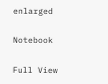enlarged

Notebook

Full View